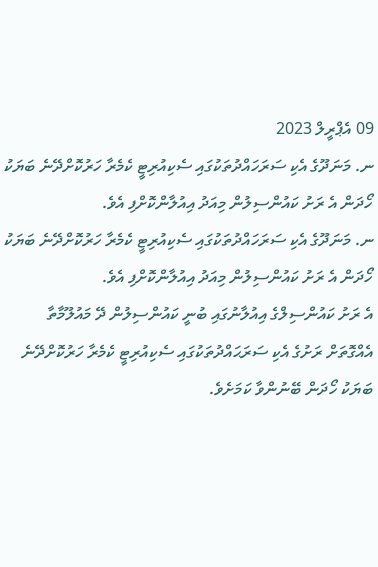09 އެޕްރީލް 2023
ނ. މަނަދޫގެ އެކި ސަރަހައްދުތަކުގައި ސެކިއުރިޓީ ކެމެރާ ހަރުކޮށްދޭނެ ބަޔަކު ހޯދަން އެ ރަށު ކައުންސިލުން މިއަދު އިއުލާންކޮށްފި އެވެ.
ނ. މަނަދޫގެ އެކި ސަރަހައްދުތަކުގައި ސެކިއުރިޓީ ކެމެރާ ހަރުކޮށްދޭނެ ބަޔަކު ހޯދަން އެ ރަށު ކައުންސިލުން މިއަދު އިއުލާންކޮށްފި އެވެ.
އެ ރަށު ކައުންސިލްގެ އިއުލާނުގައި ބުނީ ކައުންސިލުން ދޭ މައުލޫމާތާ އެއްގޮތަށް ރަށުގެ އެކި ސަރަޙައްދުތަކުގައި ސެކިއުރިޓީ ކެމެރާ ހަރުކޮށްދޭނެ ބަޔަކު ހޯދަން ބޭނުންވާ ކަމަށެވެ.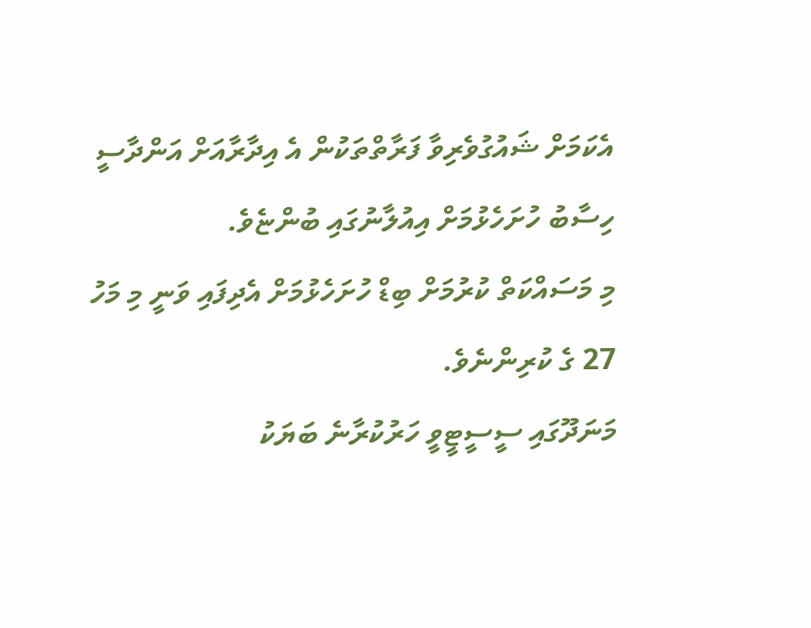އެކަމަށް ޝައުގުވެރިވާ ފަރާތްތަކުން އެ އިދާރާއަށް އަންދާސީ ހިސާބު ހުށަހެޅުމަށް އިއުލާނުގައި ބުންޏެވެ.
މި މަސައްކަތް ކުރުމަށް ބިޑް ހުށަހެޅުމަށް އެދިފައި ވަނީ މި މަހު 27 ގެ ކުރިންނެވެ.
މަނަދޫގައި ސީސީޓީވީ ހަރުކުރާނެ ބަޔަކު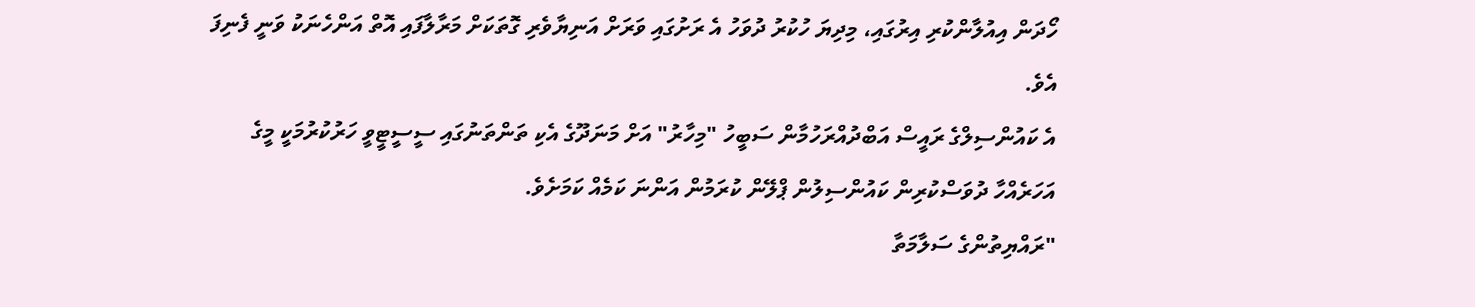ހޯދަން އިއުލާންކުރި އިރުގައި، މިދިޔަ ހުކުރު ދުވަހު އެ ރަށުގައި ވަރަށް އަނިޔާވެރި ގޮތަކަށް މަރާލާފައި އޮތް އަންހެނަކު ވަނީ ފެނިފަ އެވެ.
އެ ކައުންސިލްގެ ރައީސް އަބްދުއްރަހުމާން ސަބީހު "މިހާރު" އަށް މަނަދޫގެ އެކި ތަންތަނުގައި ސީސީޓީވީ ހަރުކުރުމަކީ މީގެ އަހަރެއްހާ ދުވަސްކުރިން ކައުންސިލުން ޕްލޭން ކުރަމުން އަންނަ ކަމެއް ކަމަށެވެ.
"ރައްޔިތުންގެ ސަލާމަތާ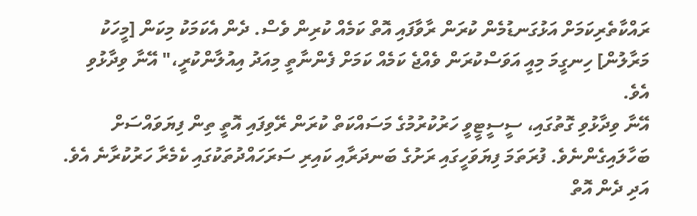ރައްކާތެރިކަމަށް އަޅުގަނޑުމެން ކުރަން ރާވާފައި އޮތް ކަމެއް ކުރިން ވެސް. ދެން އެކަމަކު މިކަން [މީހަކު މަރާލުން] ހިނގީމަ މިއީ އަވަސްކުރަން ވެއްޖެ ކަމެއް ކަމަށް ފެންނާތީ މިއަދު އިއުލާންކުރީ،" އޭނާ ވިދާޅުވި އެވެ.
އޭނާ ވިދާޅުވި ގޮތުގައި، ސީސީޓީވީ ހަރުކުރުމުގެ މަސައްކަތް ކުރަން ރޭވިފައި އޮތީ ތިން ފިޔަވައްސަށް ބަހާލައިގެންނެވެ. ފުރަތަމަ ފިޔަވަހީގައި ރަށުގެ ބަނދަރާއި ކައިރި ސަރަހައްދުތަކުގައި ކެމެރާ ހަރުކުރާނެ އެވެ. އަދި ދެން އޮތް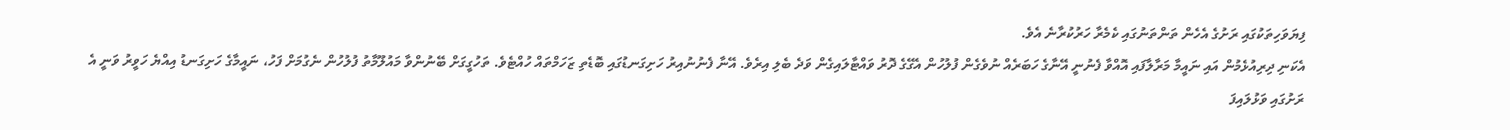ފިޔަވަހިތަކުގައި ރަށުގެ އެހެން ތަންތަނުގައި ކެމެރާ ހަރުކުރާނެ އެވެ.
އެކަނި ދިރިއުޅެމުން އައި ނައީމާ މަރާލާފައި އޮއްވާ ފެނުނީ އޭނާގެ ހަބަރެއް ނުވެގެން ފުލުހުން އެގޭގެ ދޮރު ވައްޓާލައިގެން ވަދެ ބެލި އިރެވެ. އޭނާ ފެނުނުއިރު ހަށިގަނޑުގައި ބޮޑެތި ޒަހަމްތައް ހުއްޓެވެ. ތަހުގީގަށް ބޭނުންވާ މައުލޫމާތު ފުލުހުން ނެގުމަށް ފަހު، ނައީމާގެ ހަށިގަނޑު އިއްޔެ ހަވީރު ވަނީ އެ ރަށުގައި ވަޅުލައިފަ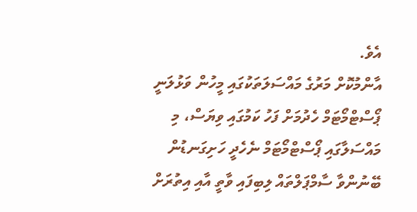އެވެ.
އާންމުކޮށް މަރުގެ މައްސަލަތަކުގައި މީހުން ވަޅުލަނީ ޕޯސްޓްމޯޓަމް ހެދުމަށް ފަހު ކަމުގައި ވިޔަސް، މި މައްސަލާގައި ޕޯސްޓްމޯޓަމް ނެހެދީ ހަށިގަނޑުން ބޭނުންވާ ސާމްޕަލްތައް ލިބިފައި ވާތީ އާއި އިތުރަށް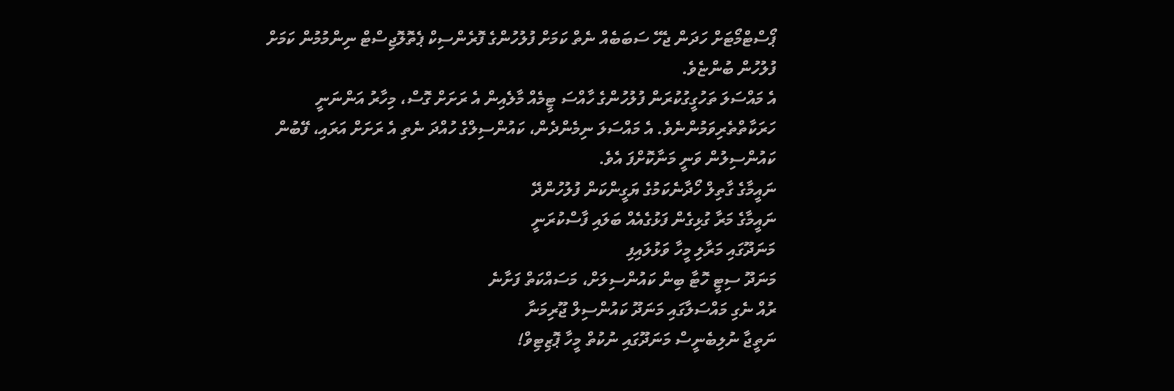ޕޯސްޓްމޯޓަށް ހަދަން ޖެހޭ ސަބަބެއް ނެތް ކަމަށް ފުލުހުންގެ ފޮރެންސިކް ޕެތޮލޮޖިސްޓް ނިންމުމުން ކަމަށް ފުލުހުން ބުންޏެވެ.
އެ މައްސަލަ ތަހުގީގުކުރަން ފުލުހުންގެ ހާއްސަ ޓީމެއް މާލެއިން އެ ރަށަށް ގޮސް، މިހާރު އަންނަނީ ހަރަކާތްތެރިވަމުންނެވެ. އެ މައްސަލަ ނިމެންދެން، ކައުންސިލްގެ ހުއްދަ ނެތި އެ ރަށަށް އަރައި، ފޭބުން ކައުންސިލުން ވަނީ މަނާކޮށްފަ އެވެ.
ނައީމާގެ ގާތިލް ހޯދާނެކަމުގެ ޔަގީންކަން ފުލުހުންދޭ
ނައީމާގެ މަރާ ގުޅިގެން ފަޅުގެއެއް ބަލައި ފާސްކުރަނީ
މަނަދޫގައި މަރާލި މީހާ ވަޅުލައިފި
މަނަދޫ ސިޓީ ހޮޓާ ބިން ކައުންސިލަށް، މަސައްކަތް ފަށާނެ
ރުއް ނެގި މައްސަލާގައި މަނަދޫ ކައުންސިލް ޖޫރިމަނާ
ނަތީޖާ ނުލިބެނީސް މަނަދޫގައި ނުކުތް މީހާ ޕޮޒިޓިވް!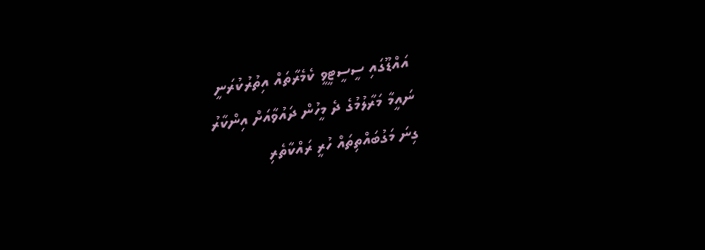އައްޑޫގައި ސީސީޓީވީ ކެމެރާތައް އިތުރުކުރަނީ
ނައީމާ މަރާލުމުގެ ދެ މީހުން ދައުވާއަށް އިންކާރު
ގިނަ މަގުބައްތިތައް ހުރީ ރައްކާތެރި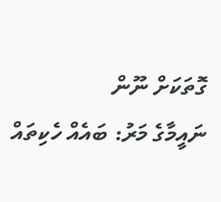ގޮތަކަށް ނޫން
ނައީމާގެ މަރު: ބައެއް ހެކިތައް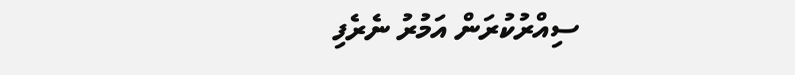ސިއްރުކުރަން އަމުރު ނެރެފި